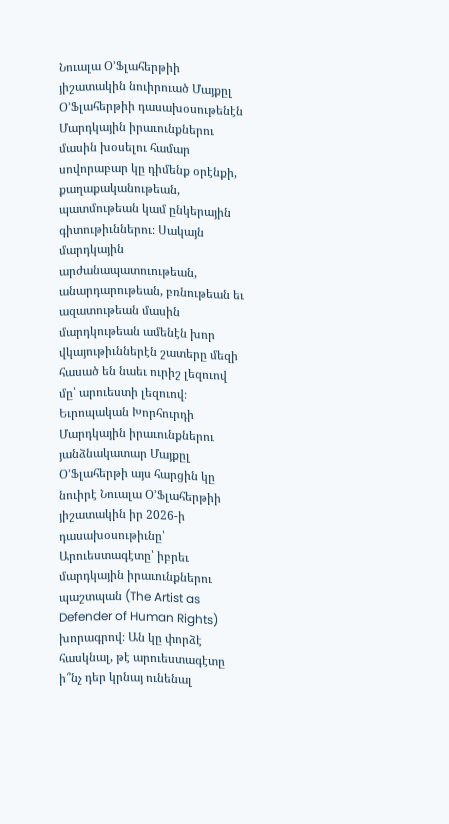Նուալա Օ’Ֆլահերթիի յիշատակին նուիրուած Մայքըլ Օ’Ֆլահերթիի դասախօսութենէն
Մարդկային իրաւունքներու մասին խօսելու համար սովորաբար կը դիմենք օրէնքի, քաղաքականութեան, պատմութեան կամ ընկերային գիտութիւններու։ Սակայն մարդկային արժանապատուութեան, անարդարութեան, բռնութեան եւ ազատութեան մասին մարդկութեան ամենէն խոր վկայութիւններէն շատերը մեզի հասած են նաեւ ուրիշ լեզուով մը՝ արուեստի լեզուով։
Եւրոպական Խորհուրդի Մարդկային իրաւունքներու յանձնակատար Մայքըլ Օ’Ֆլահերթի այս հարցին կը նուիրէ Նուալա Օ’Ֆլահերթիի յիշատակին իր 2026-ի դասախօսութիւնը՝ Արուեստագէտը՝ իբրեւ մարդկային իրաւունքներու պաշտպան (The Artist as Defender of Human Rights) խորագրով։ Ան կը փորձէ հասկնալ, թէ արուեստագէտը ի՞նչ դեր կրնայ ունենալ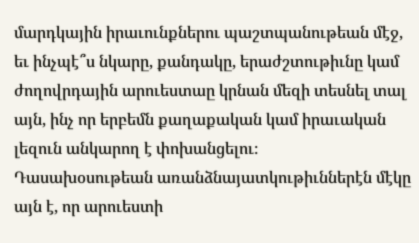մարդկային իրաւունքներու պաշտպանութեան մէջ, եւ ինչպէ՞ս նկարը, քանդակը, երաժշտութիւնը կամ ժողովրդային արուեստաը կրնան մեզի տեսնել տալ այն, ինչ որ երբեմն քաղաքական կամ իրաւական լեզուն անկարող է փոխանցելու։
Դասախօսութեան առանձնայատկութիւններէն մէկը այն է, որ արուեստի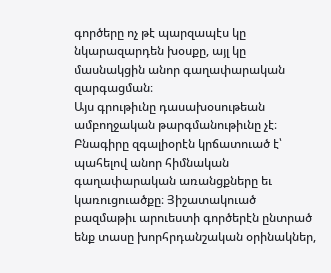գործերը ոչ թէ պարզապէս կը նկարազարդեն խօսքը, այլ կը մասնակցին անոր գաղափարական զարգացման։
Այս գրութիւնը դասախօսութեան ամբողջական թարգմանութիւնը չէ։ Բնագիրը զգալիօրէն կրճատուած է՝ պահելով անոր հիմնական գաղափարական առանցքները եւ կառուցուածքը։ Յիշատակուած բազմաթիւ արուեստի գործերէն ընտրած ենք տասը խորհրդանշական օրինակներ,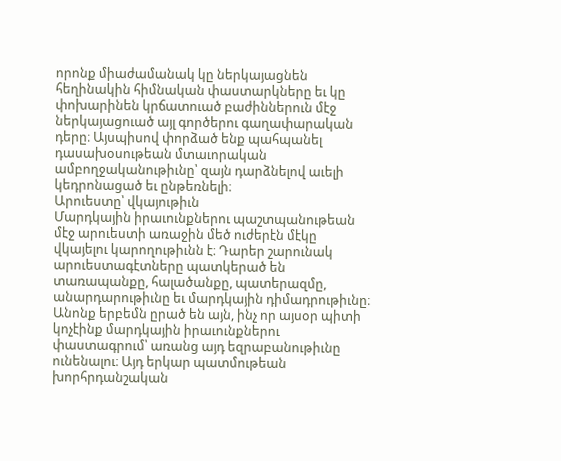որոնք միաժամանակ կը ներկայացնեն հեղինակին հիմնական փաստարկները եւ կը փոխարինեն կրճատուած բաժիններուն մէջ ներկայացուած այլ գործերու գաղափարական դերը։ Այսպիսով փորձած ենք պահպանել դասախօսութեան մտաւորական ամբողջականութիւնը՝ զայն դարձնելով աւելի կեդրոնացած եւ ընթեռնելի։
Արուեստը՝ վկայութիւն
Մարդկային իրաւունքներու պաշտպանութեան մէջ արուեստի առաջին մեծ ուժերէն մէկը վկայելու կարողութիւնն է։ Դարեր շարունակ արուեստագէտները պատկերած են տառապանքը, հալածանքը, պատերազմը, անարդարութիւնը եւ մարդկային դիմադրութիւնը։ Անոնք երբեմն ըրած են այն, ինչ որ այսօր պիտի կոչէինք մարդկային իրաւունքներու փաստագրում՝ առանց այդ եզրաբանութիւնը ունենալու։ Այդ երկար պատմութեան խորհրդանշական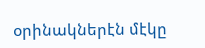օրինակներէն մէկը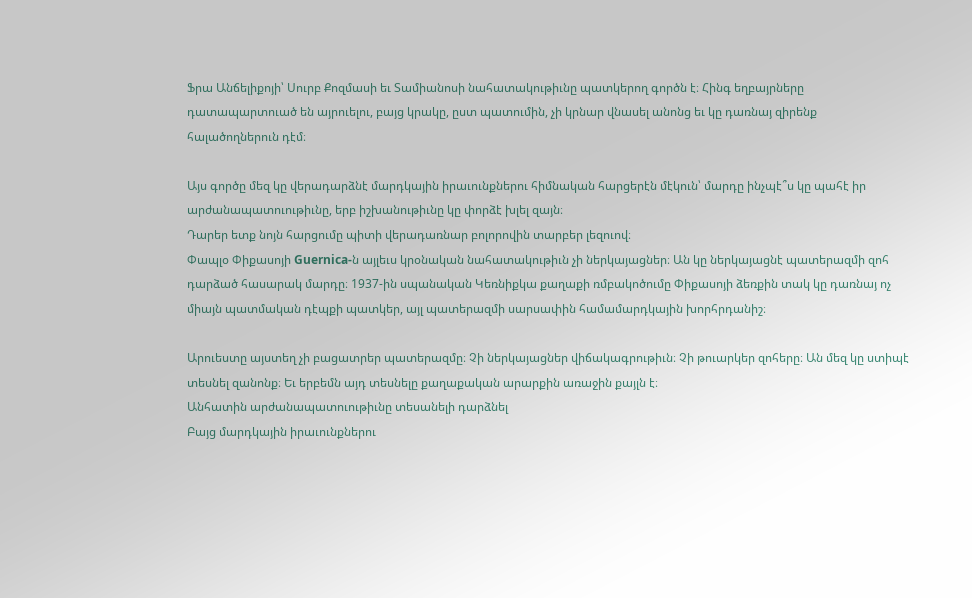Ֆրա Անճելիքոյի՝ Սուրբ Քոզմասի եւ Տամիանոսի նահատակութիւնը պատկերող գործն է։ Հինգ եղբայրները դատապարտուած են այրուելու, բայց կրակը, ըստ պատումին, չի կրնար վնասել անոնց եւ կը դառնայ զիրենք հալածողներուն դէմ։

Այս գործը մեզ կը վերադարձնէ մարդկային իրաւունքներու հիմնական հարցերէն մէկուն՝ մարդը ինչպէ՞ս կը պահէ իր արժանապատուութիւնը, երբ իշխանութիւնը կը փորձէ խլել զայն։
Դարեր ետք նոյն հարցումը պիտի վերադառնար բոլորովին տարբեր լեզուով։
Փապլօ Փիքասոյի Guernica-ն այլեւս կրօնական նահատակութիւն չի ներկայացներ։ Ան կը ներկայացնէ պատերազմի զոհ դարձած հասարակ մարդը։ 1937-ին սպանական Կեռնիքկա քաղաքի ռմբակոծումը Փիքասոյի ձեռքին տակ կը դառնայ ոչ միայն պատմական դէպքի պատկեր, այլ պատերազմի սարսափին համամարդկային խորհրդանիշ։

Արուեստը այստեղ չի բացատրեր պատերազմը։ Չի ներկայացներ վիճակագրութիւն։ Չի թուարկեր զոհերը։ Ան մեզ կը ստիպէ տեսնել զանոնք։ Եւ երբեմն այդ տեսնելը քաղաքական արարքին առաջին քայլն է։
Անհատին արժանապատուութիւնը տեսանելի դարձնել
Բայց մարդկային իրաւունքներու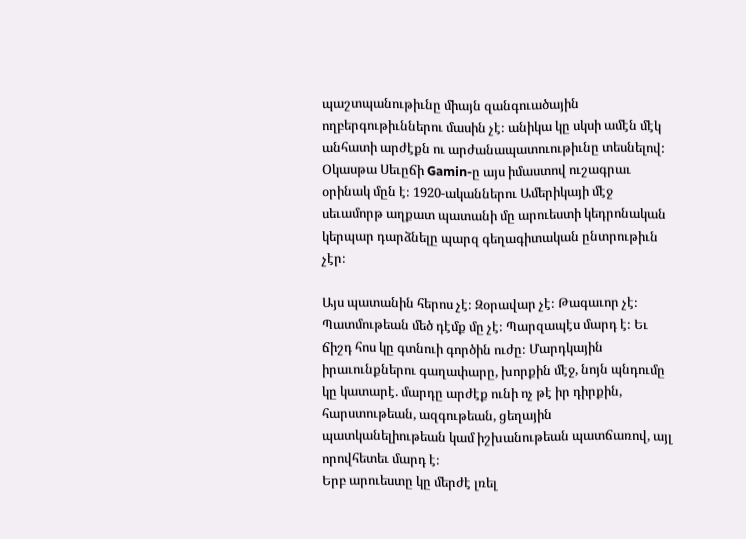պաշտպանութիւնը միայն զանգուածային ողբերգութիւններու մասին չէ։ անիկա կը սկսի ամէն մէկ անհատի արժէքն ու արժանապատուութիւնը տեսնելով:
Օկասթա Սեւըճի Gamin-ը այս իմաստով ուշագրաւ օրինակ մըն է։ 1920-ականներու Ամերիկայի մէջ սեւամորթ աղքատ պատանի մը արուեստի կեդրոնական կերպար դարձնելը պարզ գեղագիտական ընտրութիւն չէր։

Այս պատանին հերոս չէ։ Զօրավար չէ։ Թագաւոր չէ։ Պատմութեան մեծ դէմք մը չէ։ Պարզապէս մարդ է։ Եւ ճիշդ հոս կը գտնուի գործին ուժը։ Մարդկային իրաւունքներու գաղափարը, խորքին մէջ, նոյն պնդումը կը կատարէ. մարդը արժէք ունի ոչ թէ իր դիրքին, հարստութեան, ազգութեան, ցեղային պատկանելիութեան կամ իշխանութեան պատճառով, այլ որովհետեւ մարդ է։
Երբ արուեստը կը մերժէ լռել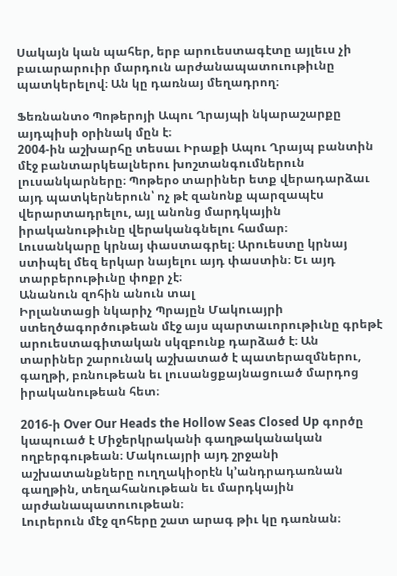Սակայն կան պահեր, երբ արուեստագէտը այլեւս չի բաւարարուիր մարդուն արժանապատուութիւնը պատկերելով։ Ան կը դառնայ մեղադրող։

Ֆեռնանտօ Պոթերոյի Ապու Ղրայպի նկարաշարքը այդպիսի օրինակ մըն է։
2004-ին աշխարհը տեսաւ Իրաքի Ապու Ղրայպ բանտին մէջ բանտարկեալներու խոշտանգումներուն լուսանկարները։ Պոթերօ տարիներ ետք վերադարձաւ այդ պատկերներուն՝ ոչ թէ զանոնք պարզապէս վերարտադրելու, այլ անոնց մարդկային իրականութիւնը վերականգնելու համար։
Լուսանկարը կրնայ փաստագրել։ Արուեստը կրնայ ստիպել մեզ երկար նայելու այդ փաստին։ Եւ այդ տարբերութիւնը փոքր չէ։
Անանուն զոհին անուն տալ
Իրլանտացի նկարիչ Պրայըն Մակուայրի ստեղծագործութեան մէջ այս պարտաւորութիւնը գրեթէ արուեստագիտական սկզբունք դարձած է։ Ան տարիներ շարունակ աշխատած է պատերազմներու, գաղթի, բռնութեան եւ լուսանցքայնացուած մարդոց իրականութեան հետ։

2016-ի Over Our Heads the Hollow Seas Closed Up գործը կապուած է Միջերկրականի գաղթականական ողբերգութեան։ Մակուայրի այդ շրջանի աշխատանքները ուղղակիօրէն կ’անդրադառնան գաղթին, տեղահանութեան եւ մարդկային արժանապատուութեան։
Լուրերուն մէջ զոհերը շատ արագ թիւ կը դառնան։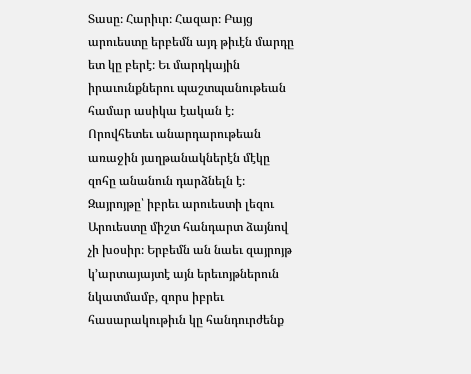Տասը։ Հարիւր։ Հազար։ Բայց արուեստը երբեմն այդ թիւէն մարդը ետ կը բերէ։ Եւ մարդկային իրաւունքներու պաշտպանութեան համար ասիկա էական է։ Որովհետեւ անարդարութեան առաջին յաղթանակներէն մէկը զոհը անանուն դարձնելն է։
Զայրոյթը՝ իբրեւ արուեստի լեզու
Արուեստը միշտ հանդարտ ձայնով չի խօսիր։ Երբեմն ան նաեւ զայրոյթ կ’արտայայտէ այն երեւոյթներուն նկատմամբ, զորս իբրեւ հասարակութիւն կը հանդուրժենք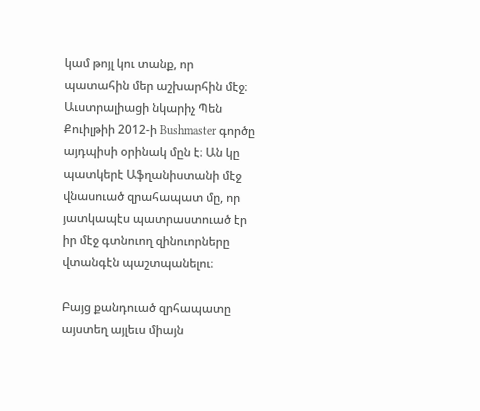կամ թոյլ կու տանք, որ պատահին մեր աշխարհին մէջ։
Աւստրալիացի նկարիչ Պեն Քուիլթիի 2012-ի Bushmaster գործը այդպիսի օրինակ մըն է։ Ան կը պատկերէ Աֆղանիստանի մէջ վնասուած զրահապատ մը, որ յատկապէս պատրաստուած էր իր մէջ գտնուող զինուորները վտանգէն պաշտպանելու։

Բայց քանդուած զրհապատը այստեղ այլեւս միայն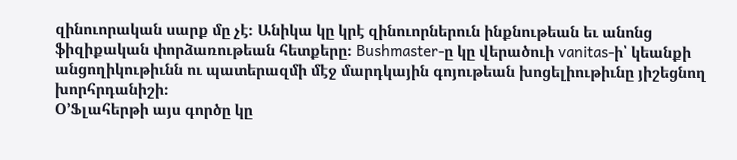զինուորական սարք մը չէ։ Անիկա կը կրէ զինուորներուն ինքնութեան եւ անոնց ֆիզիքական փորձառութեան հետքերը։ Bushmaster-ը կը վերածուի vanitas-ի՝ կեանքի անցողիկութիւնն ու պատերազմի մէջ մարդկային գոյութեան խոցելիութիւնը յիշեցնող խորհրդանիշի։
Օ’Ֆլահերթի այս գործը կը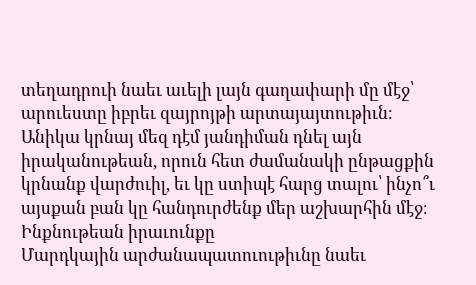տեղադրուի նաեւ աւելի լայն գաղափարի մը մէջ՝ արուեստը իբրեւ զայրոյթի արտայայտութիւն։ Անիկա կրնայ մեզ դէմ յանդիման դնել այն իրականութեան, որուն հետ ժամանակի ընթացքին կրնանք վարժուիլ, եւ կը ստիպէ հարց տալու՝ ինչո՞ւ այսքան բան կը հանդուրժենք մեր աշխարհին մէջ։
Ինքնութեան իրաւունքը
Մարդկային արժանապատուութիւնը նաեւ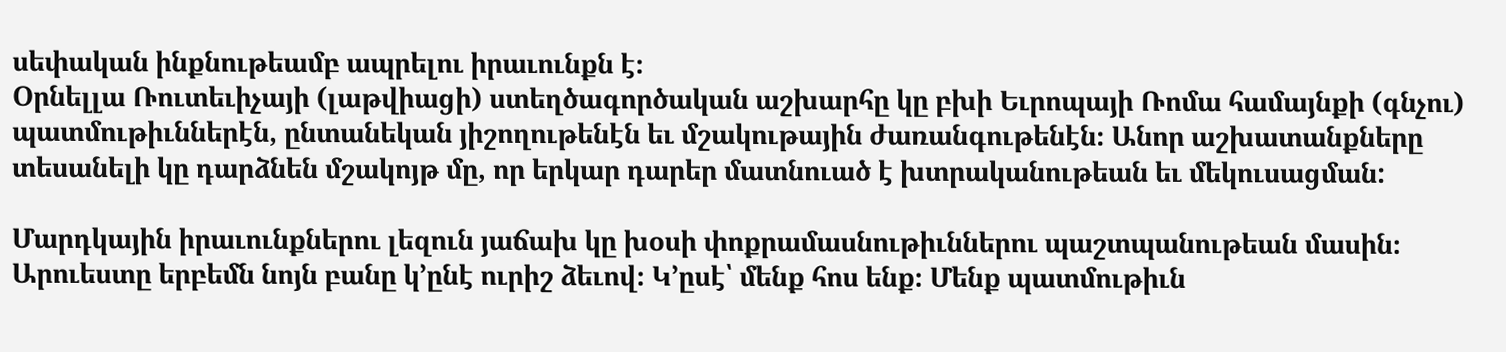սեփական ինքնութեամբ ապրելու իրաւունքն է։
Օրնելլա Ռուտեւիչայի (լաթվիացի) ստեղծագործական աշխարհը կը բխի Եւրոպայի Ռոմա համայնքի (գնչու) պատմութիւններէն, ընտանեկան յիշողութենէն եւ մշակութային ժառանգութենէն։ Անոր աշխատանքները տեսանելի կը դարձնեն մշակոյթ մը, որ երկար դարեր մատնուած է խտրականութեան եւ մեկուսացման:

Մարդկային իրաւունքներու լեզուն յաճախ կը խօսի փոքրամասնութիւններու պաշտպանութեան մասին։ Արուեստը երբեմն նոյն բանը կ՚ընէ ուրիշ ձեւով։ Կ՚ըսէ՝ մենք հոս ենք։ Մենք պատմութիւն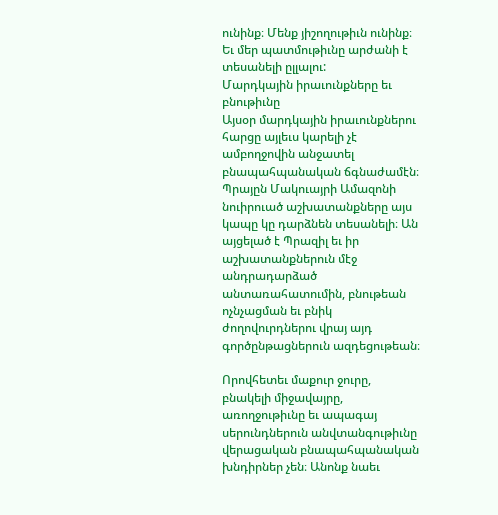ունինք։ Մենք յիշողութիւն ունինք։ Եւ մեր պատմութիւնը արժանի է տեսանելի ըլլալու:
Մարդկային իրաւունքները եւ բնութիւնը
Այսօր մարդկային իրաւունքներու հարցը այլեւս կարելի չէ ամբողջովին անջատել բնապահպանական ճգնաժամէն։
Պրայըն Մակուայրի Ամազոնի նուիրուած աշխատանքները այս կապը կը դարձնեն տեսանելի։ Ան այցելած է Պրազիլ եւ իր աշխատանքներուն մէջ անդրադարձած անտառահատումին, բնութեան ոչնչացման եւ բնիկ ժողովուրդներու վրայ այդ գործընթացներուն ազդեցութեան։

Որովհետեւ մաքուր ջուրը, բնակելի միջավայրը, առողջութիւնը եւ ապագայ սերունդներուն անվտանգութիւնը վերացական բնապահպանական խնդիրներ չեն։ Անոնք նաեւ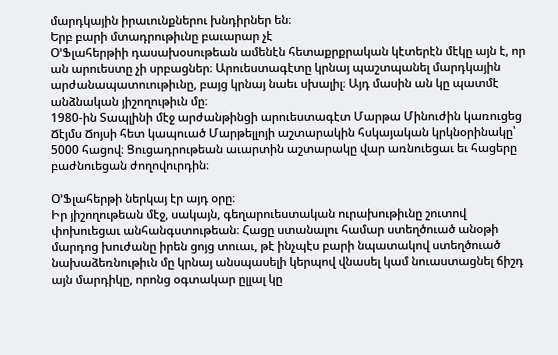մարդկային իրաւունքներու խնդիրներ են։
Երբ բարի մտադրութիւնը բաւարար չէ
Օ’Ֆլահերթիի դասախօսութեան ամենէն հետաքրքրական կէտերէն մէկը այն է, որ ան արուեստը չի սրբացներ։ Արուեստագէտը կրնայ պաշտպանել մարդկային արժանապատուութիւնը, բայց կրնայ նաեւ սխալիլ։ Այդ մասին ան կը պատմէ անձնական յիշողութիւն մը։
1980-ին Տապլինի մէջ արժանթինցի արուեստագէտ Մարթա Մինուժին կառուցեց Ճէյմս Ճոյսի հետ կապուած Մարթելլոյի աշտարակին հսկայական կրկնօրինակը՝ 5000 հացով։ Ցուցադրութեան աւարտին աշտարակը վար առնուեցաւ եւ հացերը բաժնուեցան ժողովուրդին։

Օ’Ֆլահերթի ներկայ էր այդ օրը։
Իր յիշողութեան մէջ, սակայն, գեղարուեստական ուրախութիւնը շուտով փոխուեցաւ անհանգստութեան։ Հացը ստանալու համար ստեղծուած անօթի մարդոց խուժանը իրեն ցոյց տուաւ, թէ ինչպէս բարի նպատակով ստեղծուած նախաձեռնութիւն մը կրնայ անսպասելի կերպով վնասել կամ նուաստացնել ճիշդ այն մարդիկը, որոնց օգտակար ըլլալ կը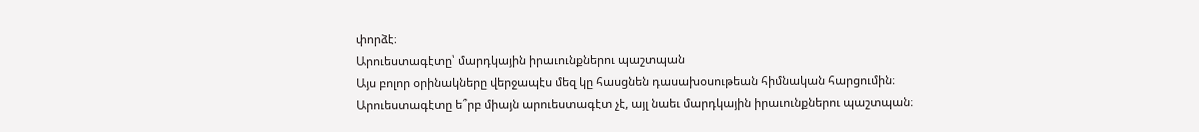փորձէ։
Արուեստագէտը՝ մարդկային իրաւունքներու պաշտպան
Այս բոլոր օրինակները վերջապէս մեզ կը հասցնեն դասախօսութեան հիմնական հարցումին։ Արուեստագէտը ե՞րբ միայն արուեստագէտ չէ, այլ նաեւ մարդկային իրաւունքներու պաշտպան։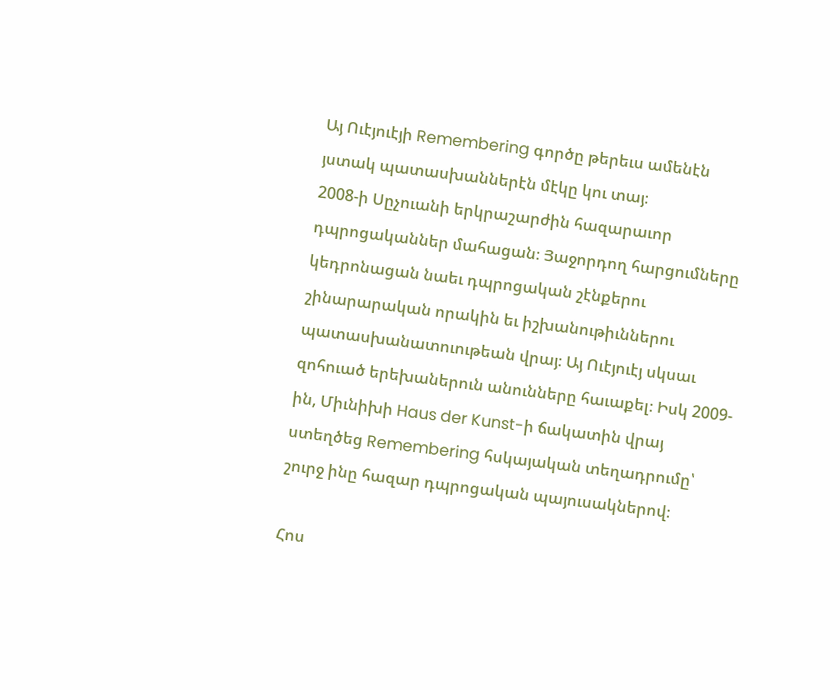Այ Ուէյուէյի Remembering գործը թերեւս ամենէն յստակ պատասխաններէն մէկը կու տայ։
2008-ի Սըչուանի երկրաշարժին հազարաւոր դպրոցականներ մահացան։ Յաջորդող հարցումները կեդրոնացան նաեւ դպրոցական շէնքերու շինարարական որակին եւ իշխանութիւններու պատասխանատուութեան վրայ։ Այ Ուէյուէյ սկսաւ զոհուած երեխաներուն անունները հաւաքել։ Իսկ 2009-ին, Միւնիխի Haus der Kunst-ի ճակատին վրայ ստեղծեց Remembering հսկայական տեղադրումը՝ շուրջ ինը հազար դպրոցական պայուսակներով։

Հոս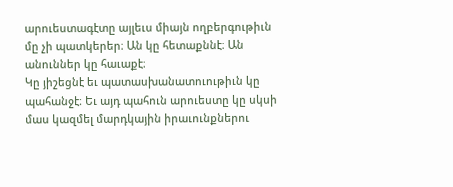արուեստագէտը այլեւս միայն ողբերգութիւն մը չի պատկերեր։ Ան կը հետաքննէ։ Ան անուններ կը հաւաքէ։
Կը յիշեցնէ եւ պատասխանատուութիւն կը պահանջէ։ Եւ այդ պահուն արուեստը կը սկսի մաս կազմել մարդկային իրաւունքներու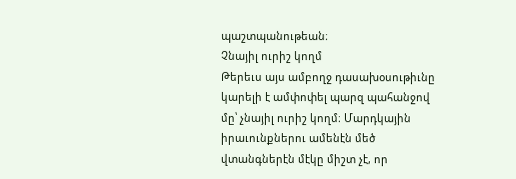պաշտպանութեան։
Չնայիլ ուրիշ կողմ
Թերեւս այս ամբողջ դասախօսութիւնը կարելի է ամփոփել պարզ պահանջով մը՝ չնայիլ ուրիշ կողմ։ Մարդկային իրաւունքներու ամենէն մեծ վտանգներէն մէկը միշտ չէ, որ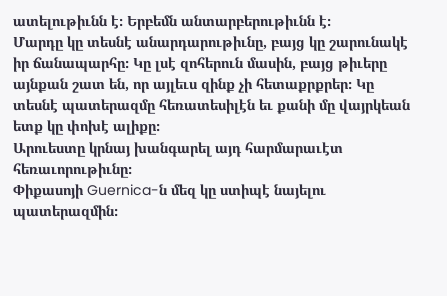ատելութիւնն է։ Երբեմն անտարբերութիւնն է։
Մարդը կը տեսնէ անարդարութիւնը, բայց կը շարունակէ իր ճանապարհը։ Կը լսէ զոհերուն մասին, բայց թիւերը այնքան շատ են, որ այլեւս զինք չի հետաքրքրեր։ Կը տեսնէ պատերազմը հեռատեսիլէն եւ քանի մը վայրկեան ետք կը փոխէ ալիքը։
Արուեստը կրնայ խանգարել այդ հարմարաւէտ հեռաւորութիւնը։
Փիքասոյի Guernica-ն մեզ կը ստիպէ նայելու պատերազմին։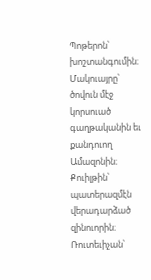Պոթերոն՝ խոշտանգումին։ Մակուայրը՝ ծովուն մէջ կորսուած գաղթականին եւ քանդուող Ամազոնին։ Քուիլթին՝ պատերազմէն վերադարձած զինուորին։ Ռուտեւիչան՝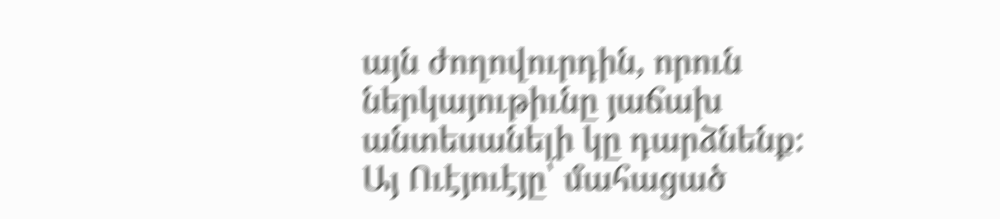այն ժողովուրդին, որուն ներկայութիւնը յաճախ անտեսանելի կը դարձնենք։ Այ Ուէյուէյը՝ մահացած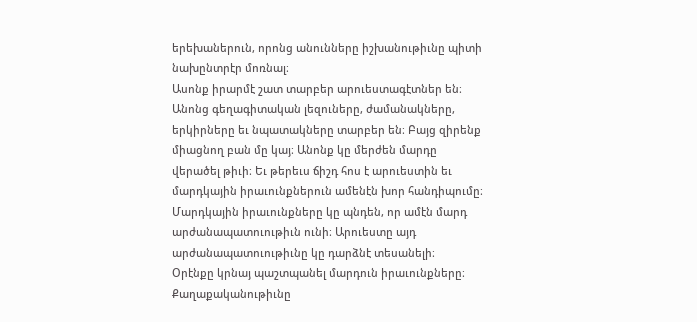երեխաներուն, որոնց անունները իշխանութիւնը պիտի նախընտրէր մոռնալ։
Ասոնք իրարմէ շատ տարբեր արուեստագէտներ են։ Անոնց գեղագիտական լեզուները, ժամանակները, երկիրները եւ նպատակները տարբեր են։ Բայց զիրենք միացնող բան մը կայ։ Անոնք կը մերժեն մարդը վերածել թիւի։ Եւ թերեւս ճիշդ հոս է արուեստին եւ մարդկային իրաւունքներուն ամենէն խոր հանդիպումը։
Մարդկային իրաւունքները կը պնդեն, որ ամէն մարդ արժանապատուութիւն ունի։ Արուեստը այդ արժանապատուութիւնը կը դարձնէ տեսանելի։
Օրէնքը կրնայ պաշտպանել մարդուն իրաւունքները։ Քաղաքականութիւնը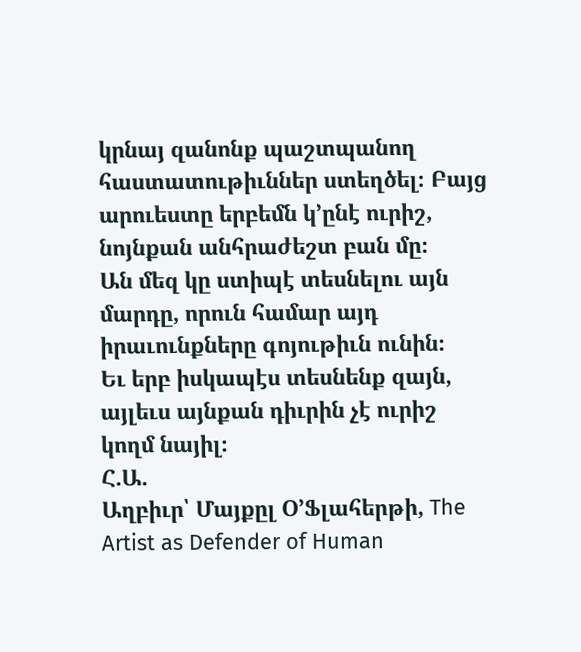կրնայ զանոնք պաշտպանող հաստատութիւններ ստեղծել։ Բայց արուեստը երբեմն կ՚ընէ ուրիշ, նոյնքան անհրաժեշտ բան մը։
Ան մեզ կը ստիպէ տեսնելու այն մարդը, որուն համար այդ իրաւունքները գոյութիւն ունին։
Եւ երբ իսկապէս տեսնենք զայն, այլեւս այնքան դիւրին չէ ուրիշ կողմ նայիլ։
Հ.Ա.
Աղբիւր՝ Մայքըլ Օ’Ֆլահերթի, The Artist as Defender of Human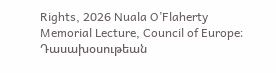Rights, 2026 Nuala O’Flaherty Memorial Lecture, Council of Europe։ Դասախօսութեան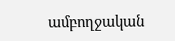ամբողջական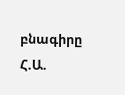բնագիրը
Հ.Ա.